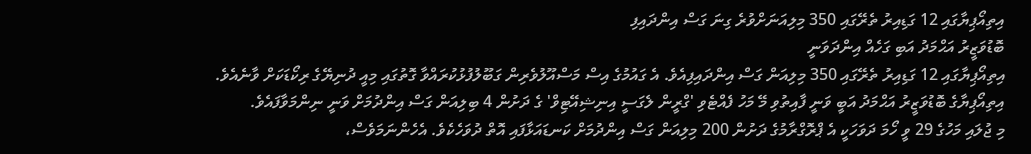އިތިއޯޕިޔާގައި 12 ގަޑިއިރު ތެރޭގައި 350 މިލިއަނަށްވުރެ ގިނަ ގަސް އިންދައިފި
ބޮޑުވަޒީރު އަޙްމަދު އަބި ގަހެއް އިންދަވަނީ
އިތިއޯޕިޔާގައި 12 ގަޑިއިރު ތެރޭގައި 350 މިލިއަން ގަސް އިންދައިފިއެވެ. އެ ގައުމުގެ އިސް މަސްއޫލުވެރިން ގަބޫލުފުޅުކުރައްވާ ގޮތުގައި މިއީ ދުނިޔޭގެ ރިކޯޑަކަށް ވާނެއެވެ.
އިތިއޯޕިޔާގެ ބޮޑުވަޒީރު އަޙްމަދު އަބީ ވަނީ ފާއިތުވި މޭ މަހު ފެއްޓެވި 'ގްރީން ލެގަސީ އިނިޝިއޭޓިވް' ގެ ދަށުން 4 ބިލިއަން ގަސް އިންދުމަށް ވަނީ ނިންމަވާފައެވެ.
މި ޖުލައި މަހުގެ 29 ވީ ހޯމަ ދަވަހަކީ އެ ޕްރޮގްރާމުގެ ދަށުން 200 މިލިއަން ގަސް އިންދުމަށް ކަނޑައަޅާފައި އޮތް ދުވަހެކެވެ. އެހެންނަމަވެސް،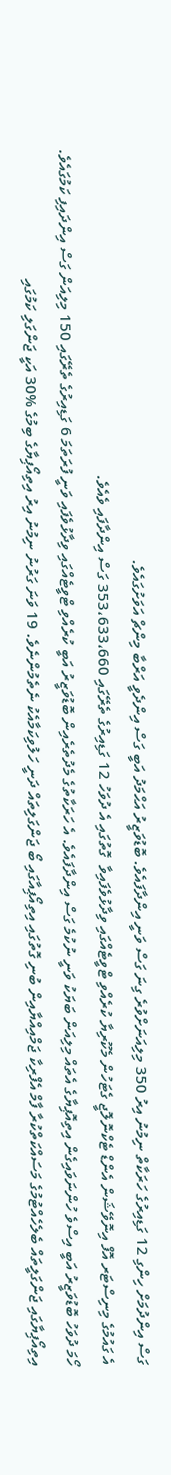ގަސް އިންދުމަށް ހިންގި 12 ގަޑިއިރުގެ ހަރަކާތް ނިމުނު އިރު 350 މިލިއަނަށްވުރެ ގިނަ ގަސް ވަނީ އިންދާފައެވެ. ބޮޑުވަޒީރު އަޙްމަދު އަބީ ގަސް އިންދެވީ އަރްބާ މިންޗް އަވަށުގައެވެ.
އެ ގައުމުގެ މިނިސްޓަރ އޮފް އިނޮވޭޝަން އެންޑް ޓެކްނޮލޮޖީ ގެޓަހުން މެކޫރިޔާ ކުރެއްވި ޓްވީޓެއްގައި ވިދާޅުވެފައިވާ  ގޮތުގައި އެ ދުވަހު 12 ގަޑިއިރުގެ ތެރޭގައި 353،633،660 ގަސް އިންދާފައި ވެއެވެ.
ހޯމަ ދުވަހު ބޮޑުވަޒީރު އަބީ އިސްވެ ހުންނަވައިގެން އިތިއޮޕިޔާގެ އެތައް މިލިއަން ބަޔަކު ވަނީ ނުކުމެ ގަސް އިންދާފައެވެ. އެ ހަރަކާތުގެ މެދުތެރެއިން ބޮޑުވަޒީރު އަބީ ކުރެއްވި ޓްވީޓެއްގައި ވިދާޅުވެފައި ވަނީ ފުރަތަމަ 6 ގަޑިއިރުގެ ތެރޭގައި 150 މިލިއަން ގަސް އިންދައިފި ކަމުގައެވެ.
އިތިއޯޕިޔާގައި ޖަންގަލީތައް ބެލެހެއްޓުމުގެ މަސައްކަތްކުރާ ފާމް އެފްރިކާ ޖަމްއިއްޔާއިން ބުނި ގޮތުގައި އިތިއޯޕިއާގައި ބޯ ޖަންގަލިތައް ދަނީ ހަލުވިކަމާއެކު ނެތެމުންނެވެ. 19 ވަނަ ގަރުނު ނިމުނު އިރު އިތިއޯޕިޔާގެ ބިމުގެ %30 އަކީ ޖަންގަލި ކަމުގައި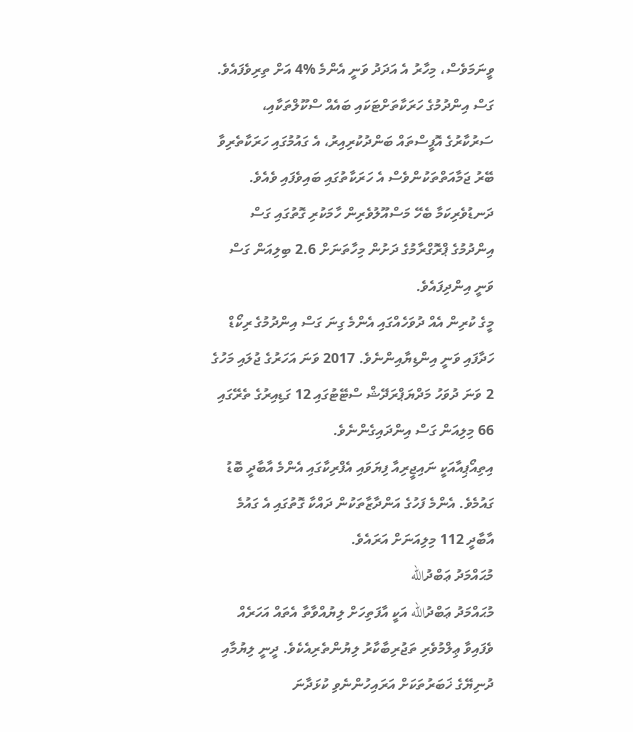ވީނަމަވެސް، މިހާރު އެ އަދަދު ވަނީ އެންމެ %4 އަށް ތިރިވެފައެވެ.
ގަސް އިންދުމުގެ ހަރަކާތަށްޓަކައި ބައެއް ސްކޫލްތަކާއި، ސަރުކާރުގެ އޮފީސްތައް ބަންދުކުރިއިރު، އެ ގައުމުގައި ހަރަކާތެރިވާ ބޭރު ޖަމާއަތްތަކުންވެސް އެ ހަރަކާތުގައި ބައިވެފައި ވެއެވެ.
ދަނޑުވެރިކަމާ ބެހޭ މަސްއޫލުވެރިން ހާމަކުރި ގޮތުގައި ގަސް އިންދުމުގެ ޕްރޮގްރާމުގެ ދަށުން މިހާތަނަށް 2.6 ބިލިއަން ގަސް ވަނީ އިންދިފައެވެ.
މީގެ ކުރިން އެއް ދުވަހެއްގައި އެންމެ ގިނަ ގަސް އިންދުމުގެ ރިކޯޑް ހަދާފައި ވަނީ އިންޑިޔާއިންނެވެ. 2017 ވަނަ އަހަރުގެ ޖުލައި މަހުގެ 2 ވަނަ ދުވަހު މަދްޔަޕްރަދޭޝް ސްޓޭޓުގައި 12 ގަޑިއިރުގެ ތެރޭގައި 66 މިލިއަން ގަސް އިންދައިގެންނެވެ.
އިތިއޯޕިއާއަކީ ނައިޖީރިއާ ފިޔަވައި އެފްރިކާގައި އެންމެ އާބާދީ ބޮޑު ގައުމެވެ. އެންމެ ފަހުގެ އަންދާޒާތަކުން ދައްކާ ގޮތުގައި އެ ގައުމެ އާބާދީ 112 މިލިއަނަށް އަރައެވެ.
މުޙައްމަދު ޢަބްދުالله
މުޙައްމަދު ޢަބްދުالله އަކީ އާފަތިހަށް ލިޔުއްވާތާ އެތައް އަހަރެއް ވެފައިވާ ޢިލްމުވެރި ތަޖުރިބާކާރު ލިޔުންތެރިއެކެވެ. ދީނީ ލިޔުމާއި ދުނިޔޭގެ ޚަބަރުތަކަށް އަރައިހުންނެވި ކުޅަދާނަ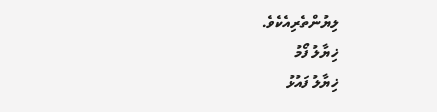ލިޔުންތެރިއެކެވެ.
ޚިޔާލު ފޯމު
ޚިޔާލު ފައުޅު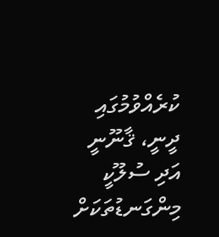ކުރެއްވުމުގައި ދީނީ، ޤާނޫނީ އަދި ސުލޫކީ މިންގަނޑުތަކަށް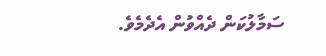ސަމާލުކަން ދެއްވުން އެދެމެވެ.